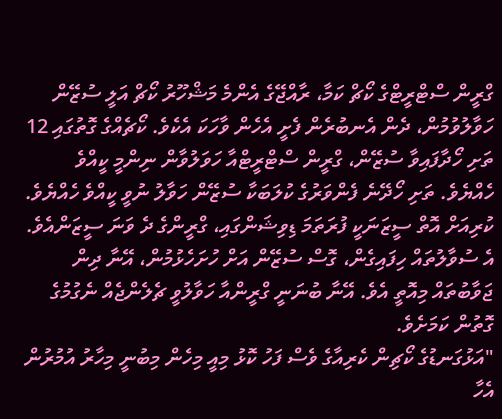ގްރީން ސްޓްރީޓްގެ ކޯޗް ކަމާ، ރާއްޖޭގެ އެންމެ މަޝްހޫރު ކޯޗް އަލީ ސުޒޭން ހަވާލުވުމުން، ދެން އެނބުރެން ފެށީ އެހެން ވާހަކަ އެކެވެ. ކޯޗެއްގެ ގޮތުގައި 12 ތަށި ހޯދާފައިވާ ސުޒޭން، ގްރީން ސްޓްރީޓްއާ ހަވަލުވާން ނިންމީ ކީއްވެ ހެއްޔެވެ. ތަށި ހޯދޭނެ ފެންވަރުގެ ކުލަބަކާ ސުޒޭން ހަވާލު ނުވީ ކީއްވެ ހެއްޔެވެ. ކުރިއަށް އޮތް ސީޒަނަކީ ފުރަތަމަ ޑިވިޝަންގައި، ގްރީންގެ ދެ ވަނަ ސީޒަންއެވެ.
އެ ސުވާލުތައް ހިފައިގެން، ގޮސް ސުޒޭން އަށް ހުށަހެޅުމުން، އޭނާ ދިން ޖަވާބުތައް މިއޮތީ އެވެ. އޭނާ ބުނަނީ ގްރީންއާ ހަވާލުވީ ޗެލެންޖެއް ނެގުމުގެ ގޮތުން ކަމަށެވެ.
"އަޅުގަނޑުގެ ކޯޗިން ކެރިއާގެ ވެސް ފަހު ކޮޅު މިއީ މިހެން މިބުނީ މިހާރު އުމުރުން އެހާ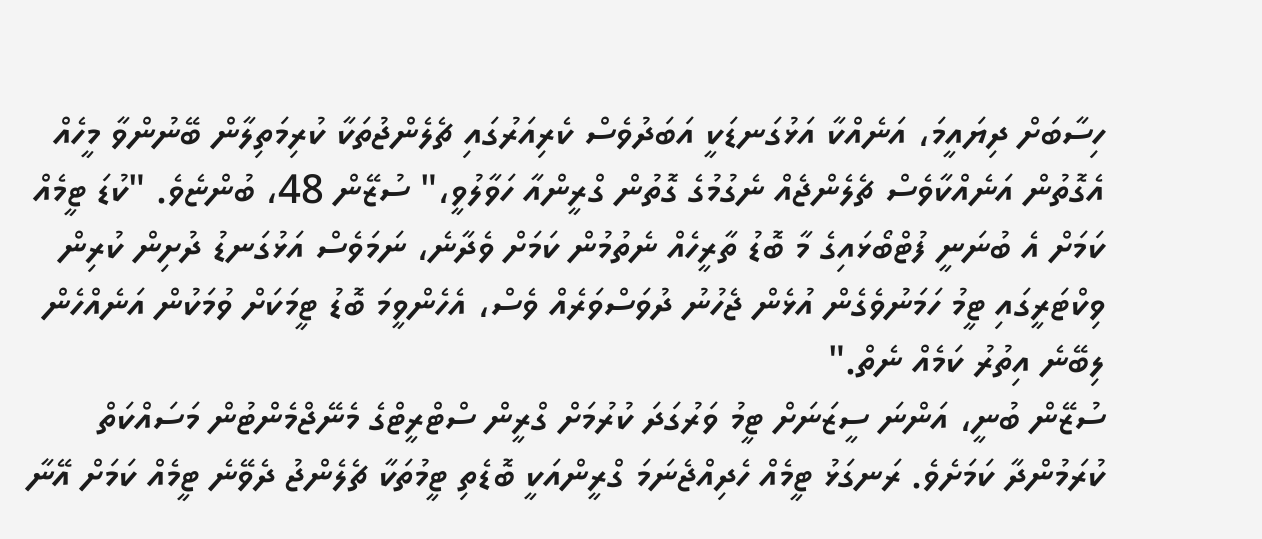ހިސާބަށް ދިޔައީމަ، އަނެއްކާ އަޅުގަނޑަކީ އަބަދުވެސް ކެރިއަރުގައި ޗެލެންޖުތަކާ ކުރިމަތިލާން ބޭނުންވާ މީހެއް އެގޮތުން އަނެއްކާވެސް ޗެލެންޖެއް ނެގުމުގެ ގޮތުން ގްރީންއާ ހަވާލުވީ،" ސުޒޭން 48، ބުންޏެވެ. "ކުޑަ ޓީމެއް ކަމަށް އެ ބުނަނީ ފުޓްބޯޅައިގެ މާ ބޮޑު ތާރީހެއް ނެތުމުން ކަމަށް ވެދާނެ، ނަމަވެސް އަޅުގަނޑު ދުށިން ކުރިން ވިކްޓަރީގައި ޓީމު ހަމަނުވެގެން އުޅެން ޖެހުނު ދުވަސްވަރެއް ވެސް، އެހެންވީމަ ބޮޑު ޓީމަކަށް ވުމަކުން އަނެއްހެން ލިބޭނެ އިތުރު ކަމެއް ނެތް."
ސުޒޭން ބުނީ، އަންނަ ސީޒަނަށް ޓީމު ވަރުގަދަ ކުރުމަށް ގްރީން ސްޓްރީޓްގެ މެނޭޖްމެންޓުން މަސައްކަތް ކުރަމުންދާ ކަމަށެވެ. ރަނގަޅު ޓީމެއް ހެދިއްޖެނަމަ ގްރީންއަކީ ބޮޑެތި ޓީމުތަކާ ޗެލެންޖު ދެވޭނެ ޓީމެއް ކަމަށް އޭނާ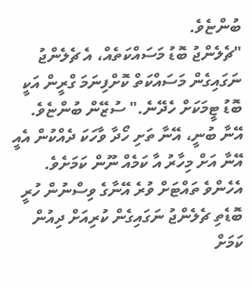ބުންޏެވެ.
"ޗެލެންޖު ބޮޑު މަސައްކަތެއް، އެ ޗެލެންޖު ނަގައިގެން މަސައްކަތް ކޮށްފިނަމަ ގްރީން އަކީ ބޮޑު ޓީމަކަށް ހެދޭނެ." ސުޒޭން ބުންޏެވެ.
އޭނާ ބުނީ، އޭނާ ތަށި ހޯދާ ވާހަކަ ދެއްކުން އެއީ އޭނާ އަށް މިހާރު އާ ކަމެއް ނޫން ކަމަށެވެ. އެހެންވެ ތައްޓަށް ވުރެ އޭނާގެ ވިސްނުން ހުރީ ބޮޑެތި ޗެލެންޖު ނަގައިގެން ކުރިއަށް ދިއުން ކަމަށް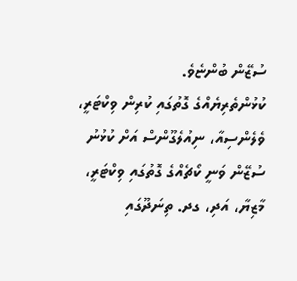ސުޒޭން ބުންޏެވެ.
ކުޅުންތެރިޔެއްގެ ގޮތުގައި ކުރިން ވިކްޓަރީ، ވެލެންސިއާ، ނިއުލެގޫންސް އަށް ކުޅުނު ސުޒޭން ވަނީ ކޯޗެއްގެ ގޮތުގައި ވިކްޓަރީ، މާޒިޔާ، އަދި، ގދ. ތިނަދޫގައި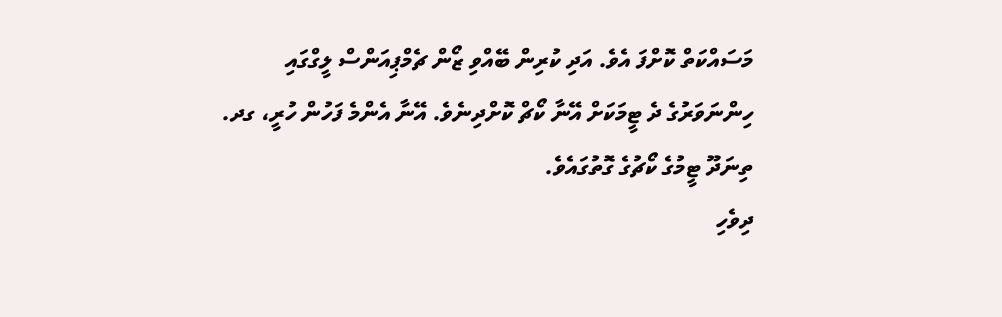މަސައްކަތް ކޮށްފަ އެވެ. އަދި ކުރިން ބޭއްވި ޒޯން ޗެމްޕިއަންސް ލީގްގައި ހިންނަވަރުގެ ދެ ޓީމަކަށް އޭނާ ކޯޗް ކޮށްދިނެވެ. އޭނާ އެންމެ ފަހުން ހުރީ، ގދ. ތިނަދޫ ޓީމުގެ ކޯޗުގެ ގޮތުގައެވެ.
ދިވެހި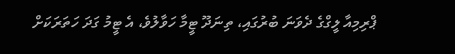ޕްރިމިއާ ލީގްގެ ދެވަނަ ބުރުގައި، ތިނަދޫ ޓީމާ ހަވާލުވެ، އެ ޓީމު ގަދަ ހަތަރަކަށް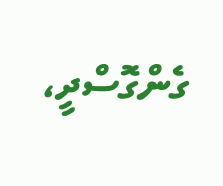ގެންގޮސްދީ،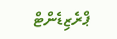ޕްރެޒިޑެންޓް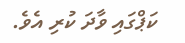ކަޕްގައި ވާދަ ކުރި އެވެ.